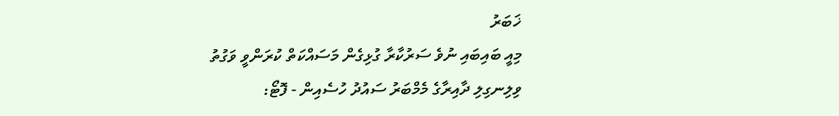ޚަބަރު
މިއީ ބައިބައި ނުވެ ސަރުކާރާ ގުޅިގެން މަސައްކަތް ކުރަންވީ ވަގުތު
ވިލިނގިލި ދާއިރާގެ މެމްބަރު ސައުދު ހުސެއިން - ފޮޓޯ: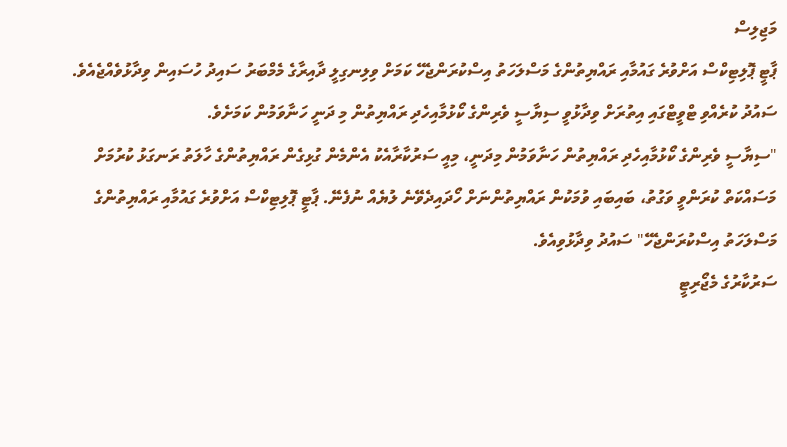މަޖިލިސް
ޕާޓީ ޕޮލިޓިކްސް އަށްވުރެ ގައުމާއި ރައްޔިތުންގެ މަސްލަހަތު އިސްކުރަންޖެހޭ ކަމަށް ވިލިނގިލީ ދާއިރާގެ މެމްބަރު ސައިދު ހުސައިން ވިދާޅުވެއްޖެއެވެ.
ސައުދު ކުރެއްވި ޓްވީޓްގައި އިތުރަށް ވިދާޅުވީ ސިޔާސީ ވެރިންގެ ކޯޅުމާއިހެދި ރައްޔިތުން މި ދަނީ ހަނާވަމުން ކަމަށެވެ.
"ސިޔާސީ ވެރިންގެ ކޯޅުމާއިހެދި ރައްޔިތުން ހަނާވަމުން މިދަނީ، މިއީ ސަރުކާރާއެކު އެންމެން ގުޅިގެން ރައްޔިތުންގެ ހާލަތު ރަނގަޅު ކުރުމަށް މަސައްކަތް ކުރަންވީ ވަގުތު، ބައިބައި ވުމަކުން ރައްޔިތުންނަށް ހޯދައިދެވޭނެ ލުޔެއް ނުފެނޭ. ޕާޓީ ޕޮލިޓިކްސް އަށްވުރެ ގައުމާއި ރައްޔިތުންގެ މަސްލަހަތު އިސްކުރަންޖެހޭ" ސައުދު ވިދާޅުވިއެވެ.
ސަރުކާރުގެ މެޖޯރިޓީ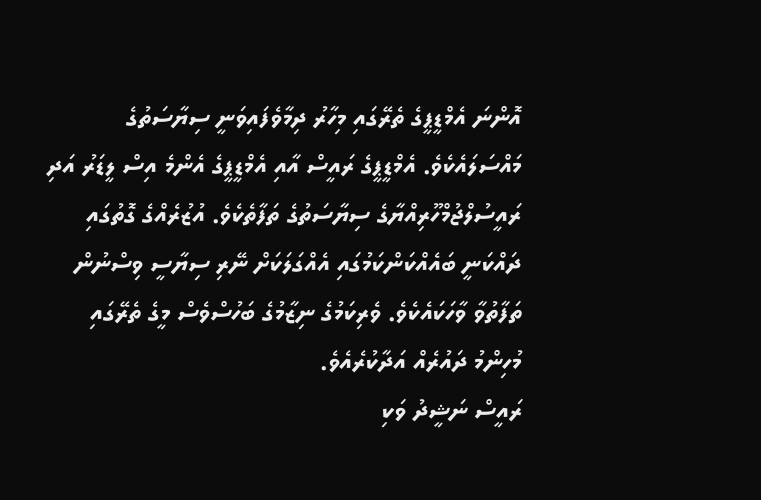އޮންނަ އެމްޑީޕީގެ ތެރޭގައި މިހާރު ދިމާވެފައިވަނީ ސިޔާސަތުގެ މައްސަލައެކެވެ. އެމްޑީޕީގެ ރައީސް އާއި އެމްޑީޕީގެ އެންމެ އިސް ލީޑަރު އަދި ރައީސުލްޖުމްހޫރިއްޔާގެ ސިޔާސަތުގެ ތަފާތެކެވެ. އުޒުރެއްގެ ގޮތުގައި ދައްކަނީ ބައެއްކަންކަމުގައި އެއްގަލަކަށް ނޭރި ސިޔާސީ ވިސްނުން ތަފާތުވާ ވާހަކައެކެވެ. ވެރިކަމުގެ ނިޒާމުގެ ބަހުސްވެސް މީގެ ތެރޭގައި މުހިންމު ދައުރެއް އަދާކުރެއެވެ.
ރައީސް ނަޝީދު ވަކި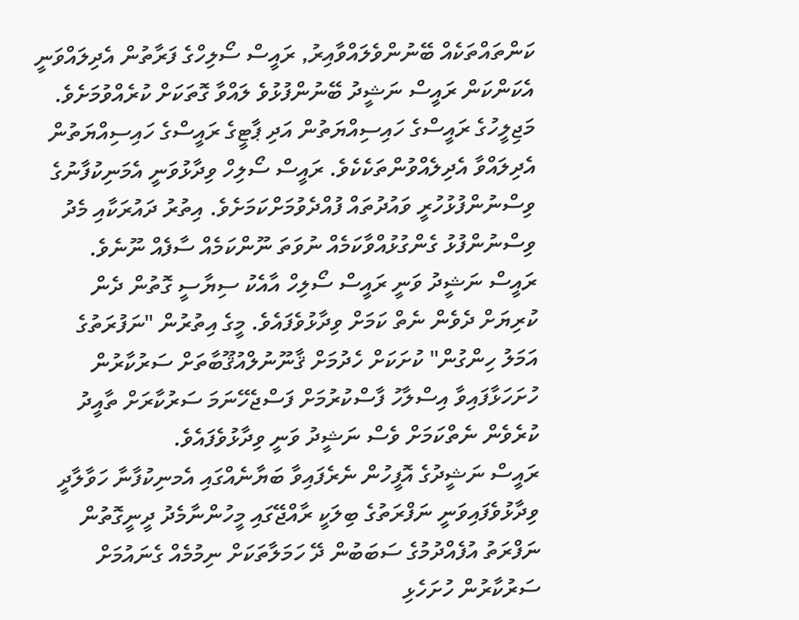ކަންތައްތަކެއް ބޭނުންވެލައްވާއިރު, ރައީސް ސޯލިހްގެ ފަރާތުން އެދިލައްވަނީ އެކަންކަން ރައީސް ނަޝީދު ބޭނުންފުޅުވެ ލައްވާ ގޮތަކަށް ކުރެއްވުމަށެވެ. މަޖިލީހުގެ ރައީސްގެ ހައިސިއްޔަތުން އަދި ޕާޓީގެ ރައީސްގެ ހައިސިއްޔަތުން އެދިލައްވާ އެދިލެއްވުންތަކެކެވެ. ރައީސް ސޯލިހް ވިދާޅުވަނީ އެމަނިކުފާނުގެ ވިސްނުންފުޅުހުރީ ވައުދުތައް ފުއްދެވުމަށްކަމަށެވެ. އިތުރު ދައުރަކާއި މެދު ވިސްނުންފުޅު ގެންގުޅުއްވާކަމެއް ނުވަތަ ނޫންކަމެއް ސާފެއް ނޫނެވެ.
ރައީސް ނަޝީދު ވަނީ ރައީސް ސޯލިހް އާއެކު ސިޔާސީ ގޮތުން ދެން ކުރިޔަށް ދެވެން ނެތް ކަމަށް ވިދާޅުވެފައެވެ. މީގެ އިތުރުން "ނަފުރަތުގެ އަމަލު ހިންގުން" ކުށަކަށް ހެދުމަށް ޤާނޫނުލްއުޤޫބާތަށް ސަރުކާރުން ހުށަހަޅާފައިވާ އިސްލާހު ފާސްކުރުމަށް ފަސްޖެހޭނަމަ ސަރުކާރަށް ތާއީދު ކުރެވެން ނެތްކަމަށް ވެސް ނަޝީދު ވަނީ ވިދާޅުވެފައެވެ.
ރައީސް ނަޝީދުގެ އޮފީހުން ނެރެފައިވާ ބަޔާނެއްގައި އެމނިކުފާނާ ހަވާލާދީ ވިދާޅުވެފައިވަނީ ނަފްރަތުގެ ބިލަކީ ރާއްޖޭގައި މީހުންނާމެދު ދީނީގޮތުން ނަފްރަތު އުފެއްދުމުގެ ސަބަބުން ދޭ ހަމަލާތަކަށް ނިމުމެއް ގެނައުމަށް ސަރުކާރުން ހުށަހެޅި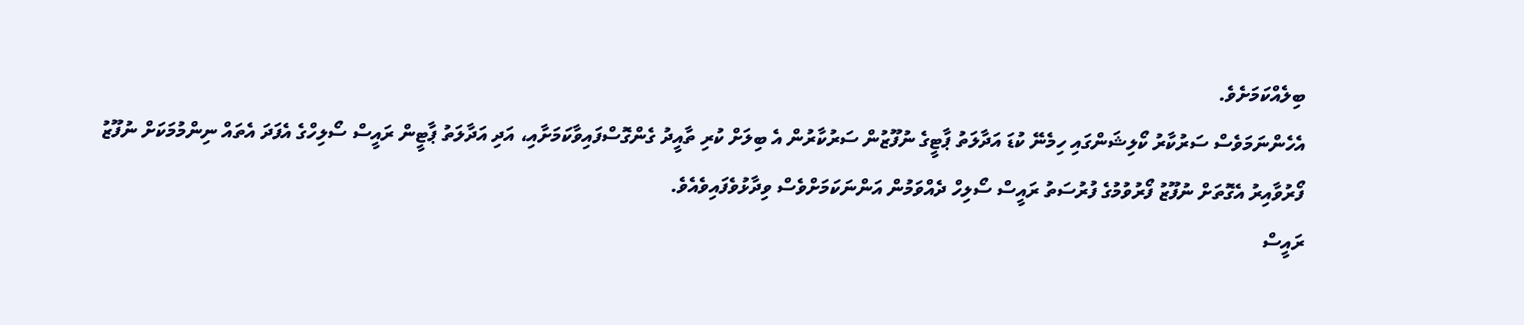ބިލެއްކަމަށެވެ.
އެހެންނަމަވެސް ސަރުކާރު ކޯލިޝަންގައި ހިމެނޭ ކުޑަ އަދާލަތު ޕާޓީގެ ނުފޫޒުން ސަރުކާރުން އެ ބިލަށް ކުރި ތާއީދު ގެންގޮސްފައިވާކަމަށާއި، އަދި އަދާލަތު ޕާޓީން ރައީސް ސޯލިހްގެ އެފަދަ އެތައް ނިންމުމަކަށް ނުފޫޒު ފޯރުވާއިރު އެގޮތަށް ނުފޫޒު ފޯރުވުމުގެ ފުރުސަތު ރައީސް ސޯލިހް ދެއްވަމުން އަންނަކަމަށްވެސް ވިދާޅުވެފައިވެއެވެ.
ރައީސް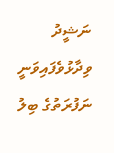ނަޝީދު ވިދާޅުވެފައިވަނީ ނަފުރަތުގެ ބިލު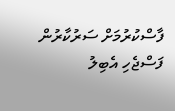ފާސްކުރުމަށް ސަރުކާރުން ފަސްޖެހި އެބިލު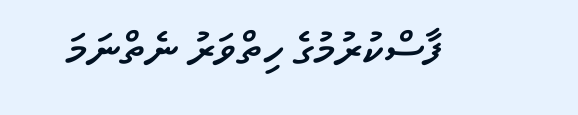ފާސްކުރުމުގެ ހިތްވަރު ނެތްނަމަ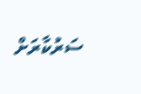ސަރުކާރަށް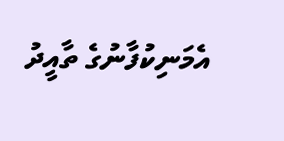އެމަނިކުފާނުގެ ތާއީދު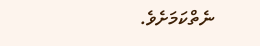ނެތްކަމަށެވެ.